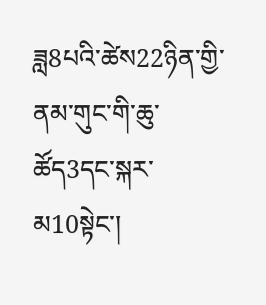ཟླ8པའི་ཚེས22ཉིན་གྱི་ནམ་གུང་གི་ཆུ་ཚོད3དང་སྐར་མ10སྟེང་།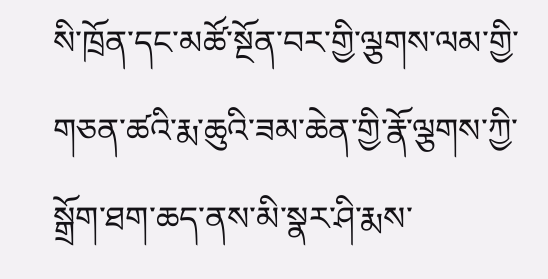སི་ཁྲོན་དང་མཚོ་སྔོན་བར་གྱི་ལྕགས་ལམ་གྱི་གཅན་ཚའི་རྨ་ཆུའི་ཟམ་ཆེན་གྱི་རྣོ་ལྕགས་ཀྱི་སྒྲོག་ཐག་ཆད་ནས་མི་སྣར་ཤི་རྨས་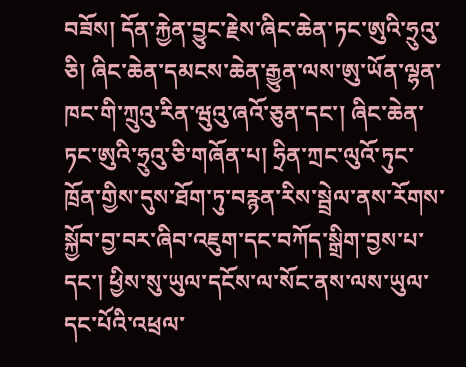བཟོས། དོན་རྐྱེན་བྱུང་རྗེས་ཞིང་ཆེན་ཏང་ཨུའི་ཧྲུའུ་ཅི། ཞིང་ཆེན་དམངས་ཆེན་རྒྱུན་ལས་ཨུ་ཡོན་ལྷན་ཁང་གི་ཀྲུའུ་རིན་ཝུའུ་ཞའོ་ཅུན་དང་། ཞིང་ཆེན་ཏང་ཨུའི་ཧྲུའུ་ཅི་གཞོན་པ། ཧྲིན་ཀྲང་ལུའོ་ཏུང་ཁྲོན་གྱིས་དུས་ཐོག་ཏུ་བརྙན་རིས་སྦྲེལ་ནས་རོགས་སྐྱོབ་བྱ་བར་ཞིབ་འཇུག་དང་བཀོད་སྒྲིག་བྱས་པ་དང་། ཕྱིས་སུ་ཡུལ་དངོས་ལ་སོང་ནས་ལས་ཡུལ་དང་པོའི་འཕྲལ་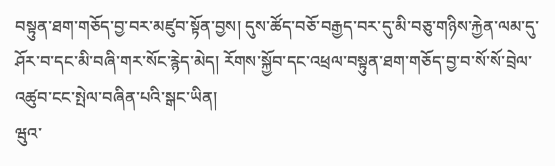བསྟུན་ཐག་གཅོད་བྱ་བར་མཛུབ་སྟོན་བྱས། དུས་ཚོད་བཅོ་བརྒྱད་བར་དུ་མི་བཅུ་གཉིས་རྐྱེན་ལམ་དུ་ཤོར་བ་དང་མི་བཞི་གར་སོང་རྙེད་མེད། རོགས་སྐྱོབ་དང་འཕྲལ་བསྟུན་ཐག་གཅོད་བྱ་བ་སོ་སོ་བྲེལ་འཚུབ་ངང་སྤེལ་བཞིན་པའི་སྒང་ཡིན།
ཝུའ་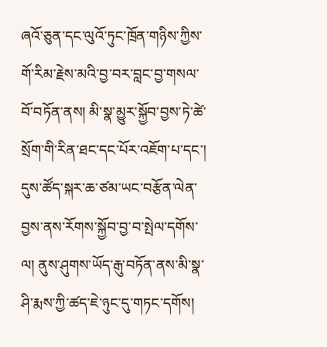ཞའོ་ཅུན་དང་ལུའོ་ཏུང་ཁྲོན་གཉིས་ཀྱིས་གོ་རིམ་རྗེས་མའི་བྱ་བར་བླང་བྱ་གསལ་བོ་བཏོན་ནས། མི་སྣ་མྱུར་སྐྱོབ་བྱས་ཏེ་ཚེ་སྲོག་གི་རིན་ཐང་དང་པོར་འཇོག་པ་དང་། དུས་ཚོད་སྐར་ཆ་ཙམ་ཡང་བརྩོན་ལེན་བྱས་ནས་རོགས་སྐྱོབ་བྱ་བ་སྤེལ་དགོས་ལ། ནུས་ཤུགས་ཡོད་རྒུ་བཏོན་ནས་མི་སྣ་ཤི་རྨས་ཀྱི་ཚད་ཇེ་ཉུང་དུ་གཏང་དགོས།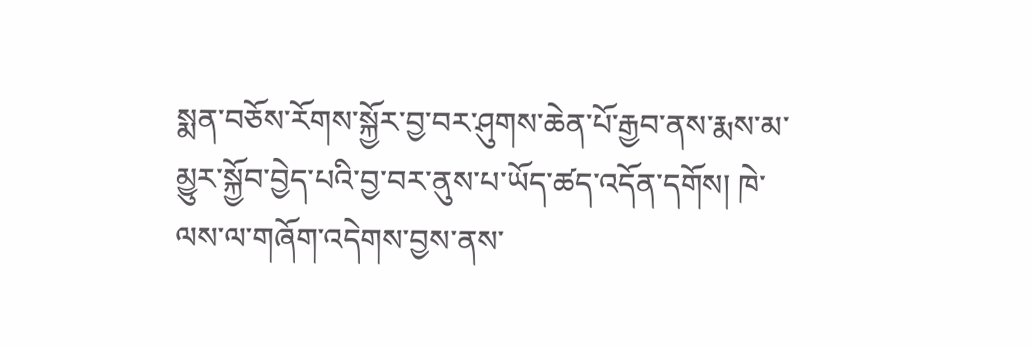སྨན་བཅོས་རོགས་སྐྱོར་བྱ་བར་ཤུགས་ཆེན་པོ་རྒྱབ་ནས་རྨས་མ་མྱུར་སྐྱོབ་བྱེད་པའི་བྱ་བར་ནུས་པ་ཡོད་ཚད་འདོན་དགོས། ཁེ་ལས་ལ་གཞོག་འདེགས་བྱས་ནས་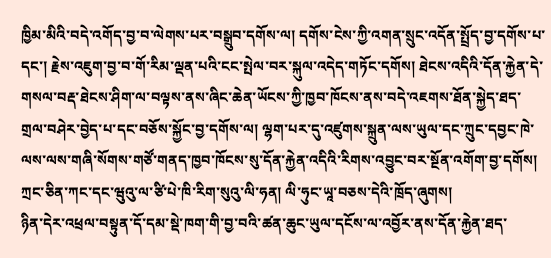ཁྱིམ་མིའི་བདེ་འགོད་བྱ་བ་ལེགས་པར་བསྒྲུབ་དགོས་ལ། དགོས་ངེས་ཀྱི་འགན་སྲུང་འདོན་སྤྲོད་བྱ་དགོས་པ་དང་། རྗེས་འཇུག་བྱ་བ་གོ་རིམ་ལྡན་པའི་ངང་སྤེལ་བར་སྐུལ་འདེད་གཏོང་དགོས། ཐེངས་འདིའི་དོན་རྐྱེན་དེ་གསལ་བརྡ་ཐེངས་ཤིག་ལ་བལྟས་ནས་ཞིང་ཆེན་ཡོངས་ཀྱི་ཁྱབ་ཁོངས་ནས་བདེ་འཇགས་ཐོན་སྐྱེད་ཐད་གྲལ་བཤེར་བྱེད་པ་དང་བཅོས་སྐྱོང་བྱ་དགོས་ལ། ལྷག་པར་དུ་འཛུགས་སྐྲུན་ལས་ཡུལ་དང་ཀྲུང་དབྱང་ཁེ་ལས་ལས་གཞི་སོགས་གཙོ་གནད་ཁྱབ་ཁོངས་སུ་དོན་རྐྱེན་འདིའི་རིགས་འབྱུང་བར་སྔོན་འགོག་བྱ་དགོས།
ཀྲང་ཅིན་ཀང་དང་ཝུའུ་ལ་ཙི་པེ་ཁི་རིག་སུའུ་ལི་ཧན། ལི་ཧུང་ཡཱ་བཅས་དེའི་ཁྲོད་ཞུགས།
ཉིན་དེར་འཕྲལ་བསྟུན་དོ་དམ་སྡེ་ཁག་གི་བྱ་བའི་ཚན་ཆུང་ཡུལ་དངོས་ལ་འབྱོར་ནས་དོན་རྐྱེན་ཐད་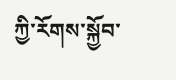ཀྱི་རོགས་སྐྱོབ་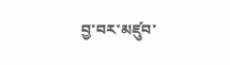བྱ་བར་མཛུབ་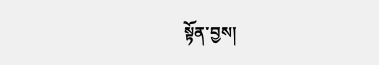སྟོན་བྱས།